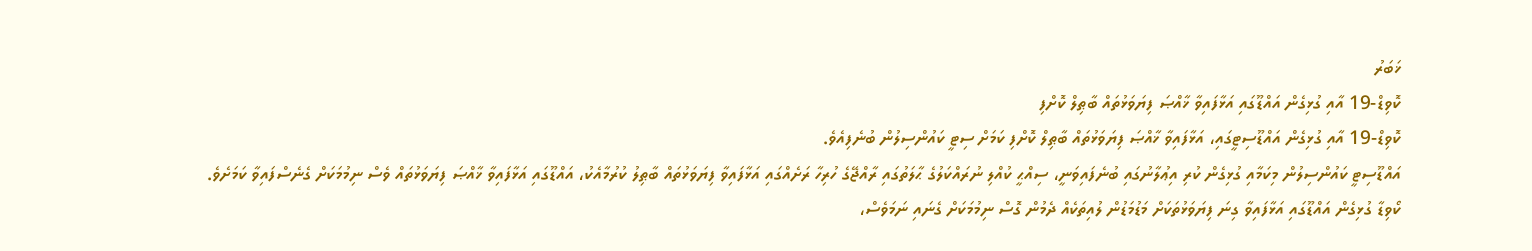ޚަބަރު
ކޮވިޑް-19 އާއި ގުޅިގެން އައްޑޫގައި އަޅާފައިވާ ޚާއްޞަ ފިޔަވަޅުތައް ބާޠިލް ކޮށްފި
ކޮވިޑް-19 އާއި ގުޅިގެން އައްޑޫސިޓީގައި، އަޅާފައިވާ ޚާއްޞަ ފިޔަވަޅުތައް ބާޠިލް ކޮށްފި ކަމަށް ސިޓީ ކައުންސިލުން ބުނެފިއެވެ.
އައްޑޫސިޓީ ކައުންސިލުން މިކަމާއި ގުޅިގެން ކުރި އިޢުލާނުގައި ބުނެފައިވަނީ، ސިއްޙީ ކުއްލި ނުރައްކަލުގެ ޙާލަތުގައި ރާއްޖޭގެ ހުރިހާ ރަށެއްގައި އަޅާފައިވާ ފިޔަވަޅުތައް ބާޠިލު ކުރުމާއެކު، އައްޑޫގައި އަޅާފައިވާ ޚާއްޞަ ފިޔަވަޅުތައް ވެސް ނިމުމަކަށް ގެނެސްފައިވާ ކަމަށެވެ.
ކޯވިޑާ ގުޅިގެން އައްޑޫގައި އަޅާފައިވާ ގިނަ ފިޔަވަޅުތަކަށް މަޑުމަޑުން ލުއިތަކެއް ދެމުން ގޮސް ނިމުމަކަށް ގެނައި ނަމަވެސް،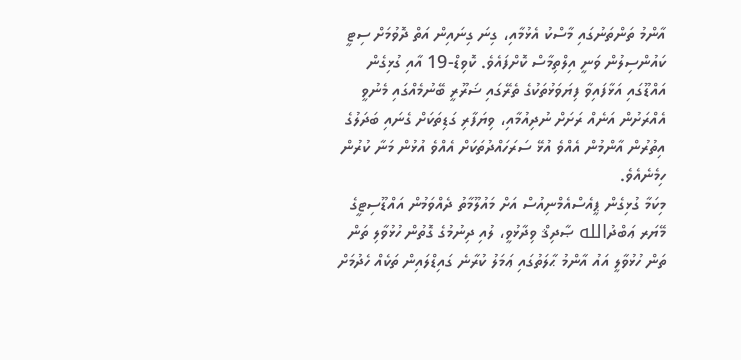އާންމު ތަންތަނުގައި މާސްކު އެޅުމާއި، ގިނަ ގިނައިން އަތް ދޮވުމަށް ސިޓީ ކައުންސިލުން ވަނީ އިލްތިމާސް ކޮށްފައެވެ. ކޮވިޑް-19 އާއި ގުޅިގެން އައްޑޫގައި އަޅާފައިވާ ފިޔަވަޅުތަކުގެ ތެރޭގައި ޟަރޫރީ ބޭނުމެއްގައި މެނުވީ އެއްރަށުން އަނެއް ރަށަށް ނުދިއުމާއި، ވިޔަފާރި ގަޑިތަކަށް ގެނައި ބަދަލުގެ އިތުރުން އާންމުން އެއްވެ އުޅޭ ސަރަހައްދުތަކަށް އެއްވެ އުޅުން މަނާ ކުރުން ހިމެނެއެވެ.
މިކަމާ ގުޅިގެން ޕީއެސްއެމްނިއުސް އަށް މައުލޫމާތު ދެއްވަމުން އައްޑޫސިޓީގެ މޭޔަރ ޢަބްދުالله ޞާދިޤް ވިދާޅުވީ، ލުއި ދިނުމުގެ ގޮތުން ހުޅުވާލި ތަން ތަން ހުޅުވާލީ އައު އާންމު ޙާލަތުގައި ޢަމަލު ކުރާނެ ގައިޑްލައިން ތަކެއް ހެދުމަށް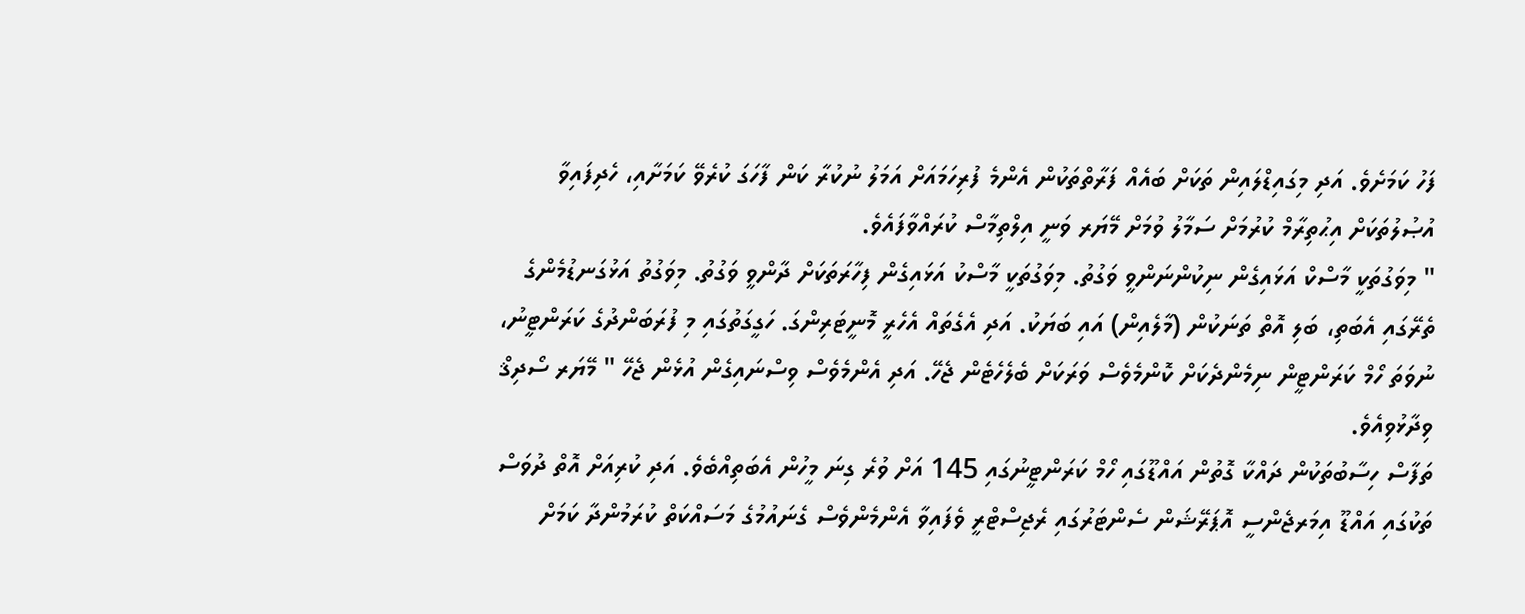ފަހު ކަމަށެވެ. އަދި މިގައިޑްލައިން ތަކަށް ބައެއް ފަރާތްތަކުން އެންމެ ފުރިހަމައަށް އަމަލު ނުކުރާ ކަން ފާހަގަ ކުރެވޭ ކަމަށާއި، ހެދިފައިވާ އުޞުލުތަކަށް އިޙުތިރާމް ކުރުމަށް ސަމާލު ވުމަށް މޭޔަރ ވަނީ އިލްތިމާސް ކުރައްވާފައެވެ.
" މިވަގުތަކީ މާސްކް އަޅައިގެން ނިކުންނަންވީ ވަގުތު. މިވަގުތަކީ މާސްކު އަޅައިގެން ފިހާރަތަކަށް ދާންވީ ވަގުތު. މިވަގުތު އަޅުގަނޑުމެންގެ ތެރޭގައި އެބަތި، ބަލި އޮތް ތަނަކުން (މާލެއިން) އައި ބަޔަކު. އަދި އެގެތައް އެހެރީ މޮނީޓަރިންގަ. ހަގީގަތުގައި މި ފުރަބަންދުގެ ކަރަންޓީނު، ނުވަތަ ހޯމް ކަރަންޓީން ނިމެންދެކަށް ކޮންމެވެސް ވަރަކަށް ބެލެހެޓެން ޖެހޭ. އަދި އެންމެވެސް ވިސްނައިގެން އުޅެން ޖެހޭ " މޭޔަރ ސޯދިޤް ވިދާޅުވިއެވެ.
ތަފާސް ހިސާބުތަކުން ދައްކާ ގޮތުން އައްޑޫގައި ހޯމް ކަރަންޓީނުގައި 145 އަށް ވުރެ ގިނަ މީހުން އެބަތިއްބެވެ. އަދި ކުރިއަށް އޮތް ދުވަސް ތަކުގައި އައްޑޫ އިމަރޖެންސީ އޮޕަރޭޝަން ސެންޓަރުގައި ރެޖިސްޓްރީ ވެފައިވާ އެންމެންވެސް ގެނައުމުގެ މަސައްކަތް ކުރަމުންދާ ކަމަށް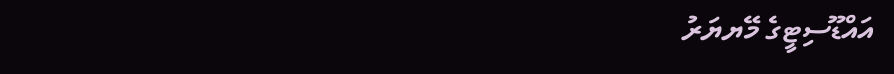އައްޑޫސިޓީގެ މޭޔޔަރު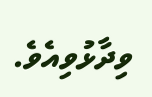ވިދާޅުވިއެވެ.